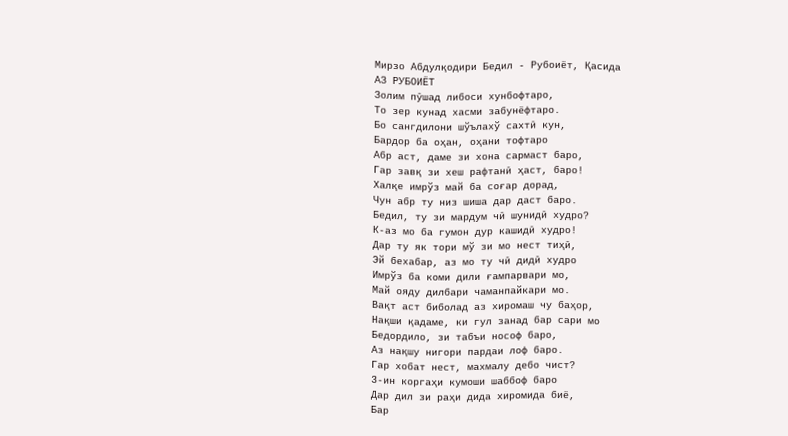Мирзо Абдулқодири Бедил - Рубоиёт, Қасида
АЗ РУБОИЁТ
Золим пӯшад либоси хунбофтаро,
То зер кунад хасми забунёфтаро.
Бо сангдилони шўълахў сахтӣ кун,
Бардор ба оҳан, оҳани тофтаро
Абр аст, даме зи хона сармаст баро,
Гар завқ зи хеш рафтанӣ ҳаст, баро!
Халқе имрўз май ба соғар дорад,
Чун абр ту низ шиша дар даст баро.
Бедил, ту зи мардум чӣ шунидӣ худро?
К-аз мо ба гумон дур кашидӣ худро!
Дар ту як тори мў зи мо нест тиҳӣ,
Эй бехабар, аз мо ту чӣ дидӣ худро
Имрўз ба коми дили ғампарвари мо,
Май ояду дилбари чаманпайкари мо.
Вақт аст биболад аз хиромаш чу баҳор,
Нақши қадаме, ки гул занад бар сари мо
Бедордило, зи табъи нософ баро,
Аз нақшу нигори пардаи лоф баро.
Гар хобат нест, махмалу дебо чист?
3-ин коргаҳи кумоши шаббоф баро
Дар дил зи раҳи дида хиромида биё,
Бар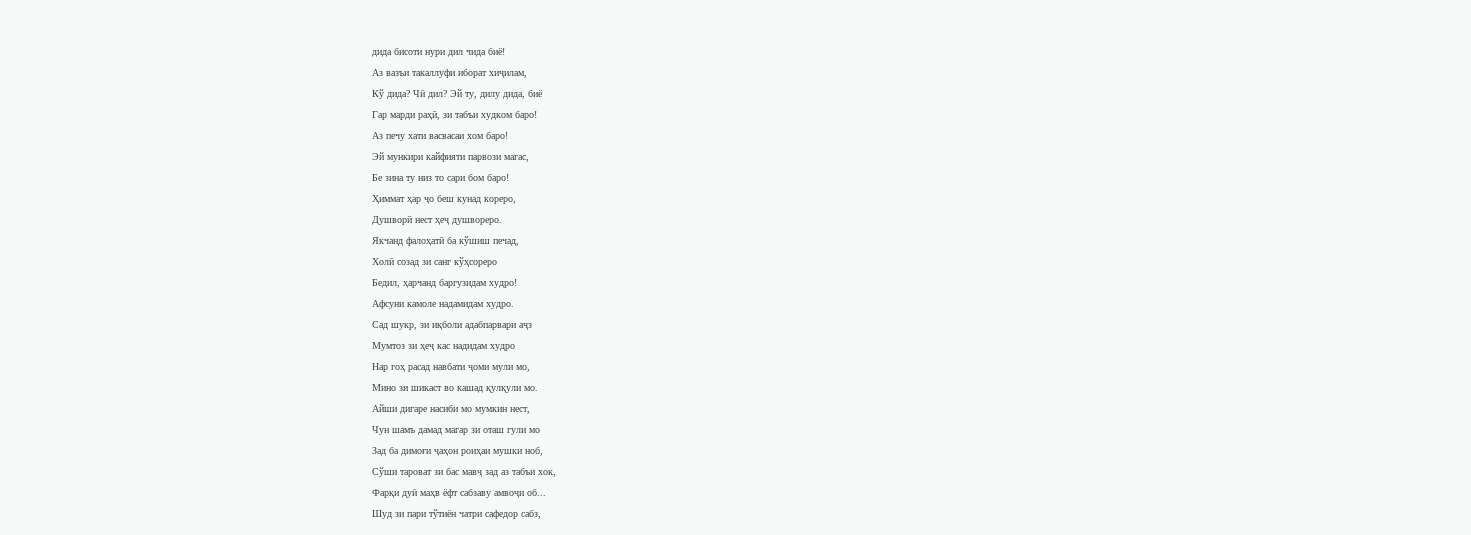дида бисоти нури дил чида биё!
Аз вазъи такаллуфи иборат хиҷилам,
Кў дида? Чӣ дил? Эй ту, дилу дида, биё
Гар марди раҳӣ, зи табъи худком баро!
Аз печу хати васвасаи хом баро!
Эй мункири кайфияти парвози магас,
Бе зина ту низ то сари бом баро!
Ҳиммат ҳар ҷо беш кунад кореро,
Душворӣ нест ҳеҷ душвореро.
Якчанд фалоҳатӣ ба кўшиш печад,
Холӣ созад зи санг кўҳсореро
Бедил, ҳарчанд баргузидам худро!
Афсуни камоле надамидам худро.
Сад шукр, зи иқболи адабпарвари аҷз
Мумтоз зи ҳеҷ кас надидам худро
Hар гоҳ расад навбати ҷоми мули мо,
Мино зи шикаст во кашад қулқули мо.
Айши дигаре насиби мо мумкин нест,
Чун шамъ дамад магар зи оташ гули мо
Зад ба димоғи ҷаҳон роиҳаи мушки ноб,
Cўши тароват зи бас мавҷ зад аз табъи хок,
Фарқи дуӣ маҳв ёфт сабзаву амвоҷи об...
Шуд зи пари тўтиён чатри сафедор сабз,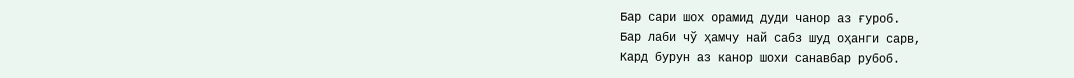Бар сари шох орамид дуди чанор аз ғуроб.
Бар лаби чў ҳамчу най сабз шуд оҳанги сарв,
Кард бурун аз канор шохи санавбар рубоб.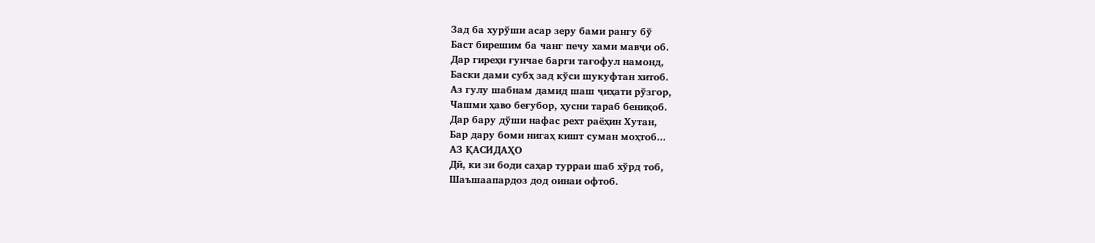Зад ба хурўши асар зеру бами рангу бў
Баст бирешим ба чанг печу хами мавҷи об.
Дар гиреҳи ғунчае барги тағофул намонд,
Баски дами субҳ зад кўси шукуфтан хитоб.
Аз гулу шабнам дамид шаш ҷиҳати рўзгор,
Чашми ҳаво беғубор, ҳусни тараб бениқоб.
Дар бару дўши нафас рехт раёҳин Хутан,
Бар дару боми нигаҳ кишт суман моҳтоб...
АЗ ҚАСИДАҲО
Дӣ, ки зи боди саҳар турраи шаб хўрд тоб,
Шаъшаапардоз дод оинаи офтоб.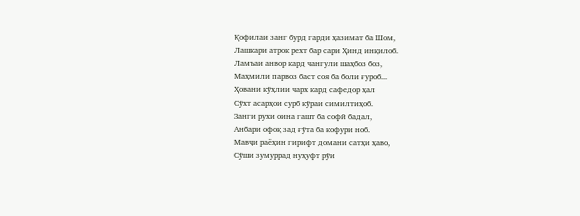Қофилаи занг бурд гарди ҳазимат ба Шом,
Лашкари атрок рехт бар сари Ҳинд инқилоб.
Ламъаи анвор кард чангули шаҳбоз боз,
Маҳмили парвоз баст соя ба боли ғуроб...
Ҳовани кўҳлии чарх кард сафедор ҳал
Сўхт асарҳои сурб кўраи симилтиҳоб.
Занги рухи оина гашт ба софӣ бадал,
Анбари офоқ зад ғўта ба кофури ноб.
Мавҷи раёҳин гирифт домани сатҳи ҳаво,
Cўши зумуррад нуҳуфт рўи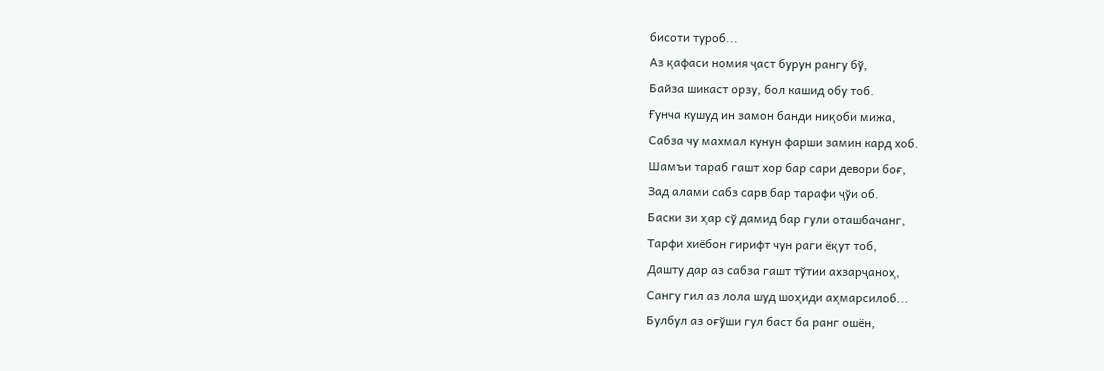бисоти туроб...
Аз қафаси номия ҷаст бурун рангу бў,
Байза шикаст орзу, бол кашид обу тоб.
Ғунча кушуд ин замон банди ниқоби мижа,
Сабза чу махмал кунун фарши замин кард хоб.
Шамъи тараб гашт хор бар сари девори боғ,
Зад алами сабз сарв бар тарафи ҷўи об.
Баски зи ҳар сў дамид бар гули оташбачанг,
Тарфи хиёбон гирифт чун раги ёқут тоб,
Дашту дар аз сабза гашт тўтии ахзарҷаноҳ,
Сангу гил аз лола шуд шоҳиди аҳмарсилоб...
Булбул аз оғўши гул баст ба ранг ошён,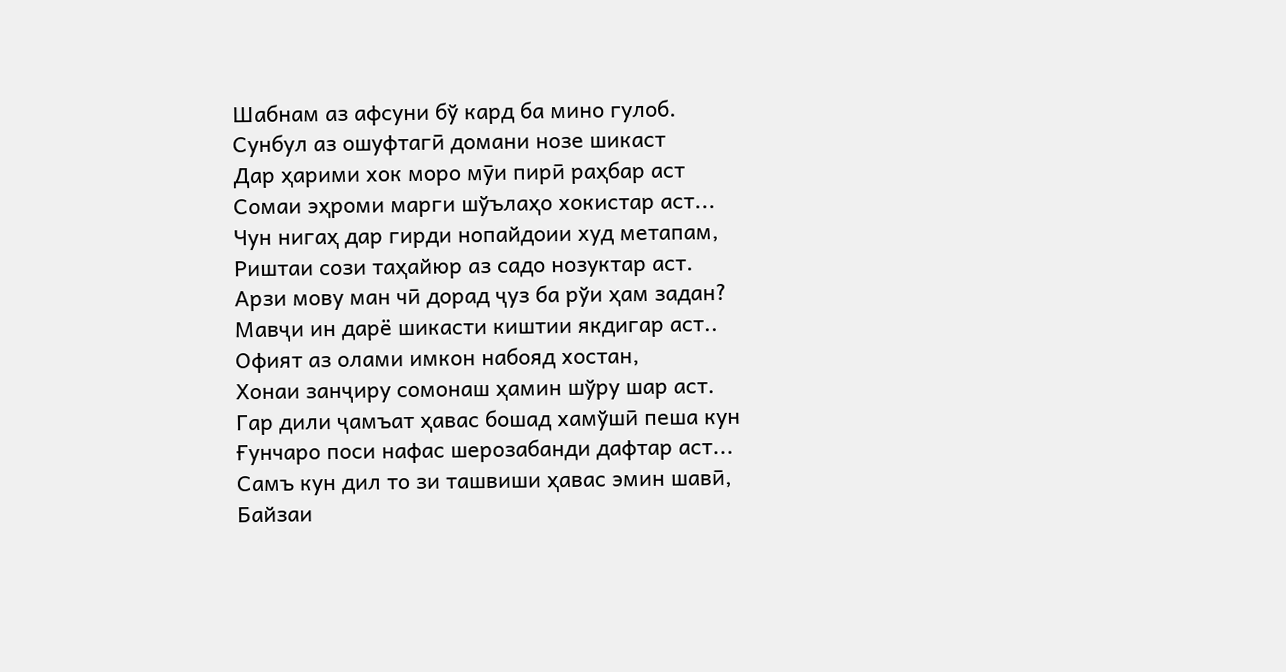Шабнам аз афсуни бў кард ба мино гулоб.
Сунбул аз ошуфтагӣ домани нозе шикаст
Дар ҳарими хок моро мӯи пирӣ раҳбар аст
Cомаи эҳроми марги шўълаҳо хокистар аст...
Чун нигаҳ дар гирди нопайдоии худ метапам,
Риштаи сози таҳайюр аз садо нозуктар аст.
Арзи мову ман чӣ дорад ҷуз ба рўи ҳам задан?
Мавҷи ин дарё шикасти киштии якдигар аст..
Офият аз олами имкон набояд хостан,
Хонаи занҷиру сомонаш ҳамин шўру шар аст.
Гар дили ҷамъат ҳавас бошад хамўшӣ пеша кун
Ғунчаро поси нафас шерозабанди дафтар аст...
Cамъ кун дил то зи ташвиши ҳавас эмин шавӣ,
Байзаи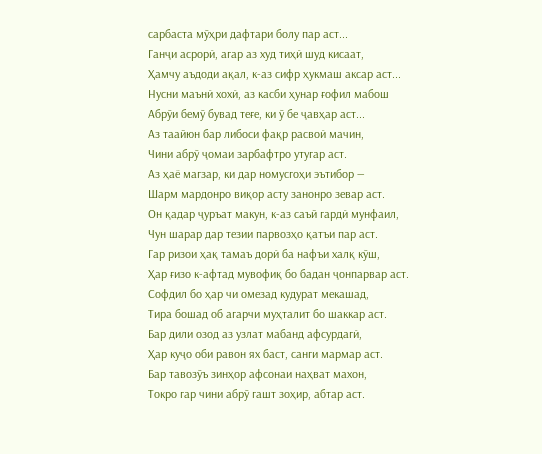сарбаста мўҳри дафтари болу пар аст...
Ганҷи асрорӣ, агар аз худ тиҳӣ шуд кисаат,
Ҳамчу аъдоди ақал, к-аз сифр ҳукмаш аксар аст...
Hусни маънӣ хохӣ, аз касби ҳунар ғофил мабош
Абрўи бемў бувад теғе, ки ў бе ҷавҳар аст...
Аз таайюн бар либоси фақр расвоӣ мачин,
Чини абрў ҷомаи зарбафтро утугар аст.
Аз ҳаё магзар, ки дар номусгоҳи эътибор —
Шарм мардонро виқор асту занонро зевар аст.
Он қадар ҷуръат макун, к-аз саъй гардӣ мунфаил,
Чун шарар дар тезии парвозҳо қатъи пар аст.
Гар ризои ҳақ тамаъ дорӣ ба нафъи халқ кўш,
Ҳар ғизо к-афтад мувофиқ бо бадан ҷонпарвар аст.
Софдил бо ҳар чи омезад кудурат мекашад,
Тира бошад об агарчи муҳталит бо шаккар аст.
Бар дили озод аз узлат мабанд афсурдагӣ,
Ҳар куҷо оби равон ях баст, санги мармар аст.
Бар тавозўъ зинҳор афсонаи наҳват махон,
Токро гар чини абрў гашт зоҳир, абтар аст.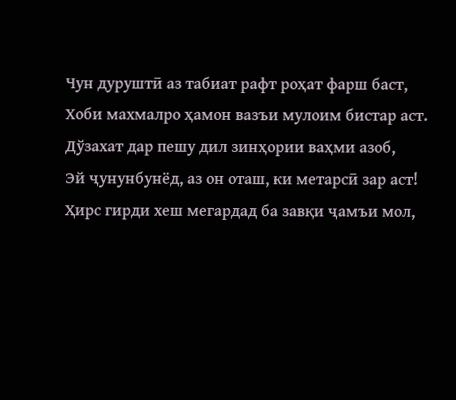Чун дуруштӣ аз табиат рафт роҳат фарш баст,
Хоби махмалро ҳамон вазъи мулоим бистар аст.
Дўзахат дар пешу дил зинҳории ваҳми азоб,
Эй ҷунунбунёд, аз он оташ, ки метарсӣ зар аст!
Ҳирс гирди хеш мегардад ба завқи ҷамъи мол,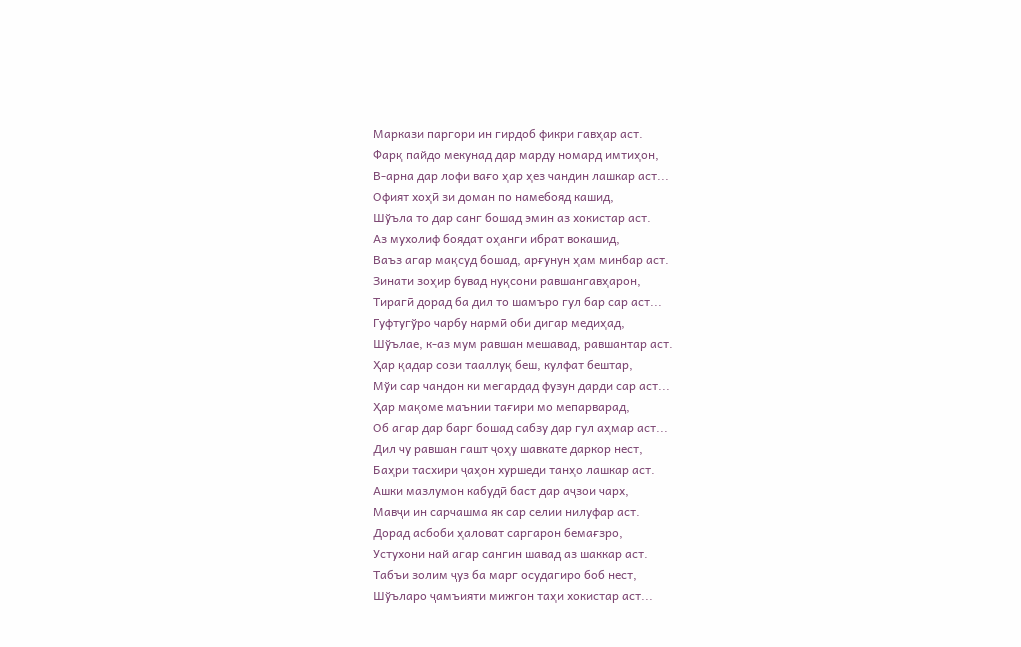Маркази паргори ин гирдоб фикри гавҳар аст.
Фарқ пайдо мекунад дар марду номард имтиҳон,
В-арна дар лофи вағо ҳар ҳез чандин лашкар аст...
Офият хоҳӣ зи доман по намебояд кашид,
Шўъла то дар санг бошад эмин аз хокистар аст.
Аз мухолиф боядат оҳанги ибрат вокашид,
Ваъз агар мақсуд бошад, арғунун ҳам минбар аст.
Зинати зоҳир бувад нуқсони равшангавҳарон,
Тирагӣ дорад ба дил то шамъро гул бар сар аст...
Гуфтугўро чарбу нармӣ оби дигар медиҳад,
Шўълае, к-аз мум равшан мешавад, равшантар аст.
Ҳар қадар сози тааллуқ беш, кулфат бештар,
Мўи сар чандон ки мегардад фузун дарди сар аст...
Ҳар мақоме маънии тағири мо мепарварад,
Об агар дар барг бошад сабзу дар гул аҳмар аст...
Дил чу равшан гашт ҷоҳу шавкате даркор нест,
Баҳри тасхири ҷаҳон хуршеди танҳо лашкар аст.
Ашки мазлумон кабудӣ баст дар аҷзои чарх,
Мавҷи ин сарчашма як сар селии нилуфар аст.
Дорад асбоби ҳаловат саргарон бемағзро,
Устухони най агар сангин шавад аз шаккар аст.
Табъи золим ҷуз ба марг осудагиро боб нест,
Шўъларо ҷамъияти мижгон таҳи хокистар аст...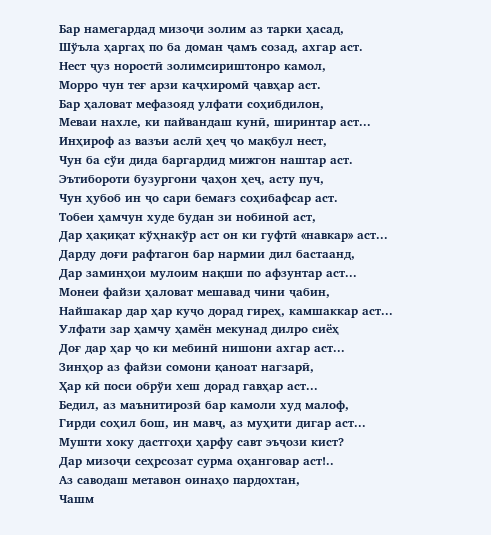Бар намегардад мизоҷи золим аз тарки ҳасад,
Шўъла ҳаргаҳ по ба доман ҷамъ созад, ахгар аст.
Нест ҷуз норостӣ золимсириштонро камол,
Морро чун теғ арзи каҷхиромӣ ҷавҳар аст.
Бар ҳаловат мефазояд улфати соҳибдилон,
Меваи нахле, ки пайвандаш кунӣ, ширинтар аст...
Инҳироф аз вазъи аслӣ ҳеҷ ҷо мақбул нест,
Чун ба сўи дида баргардид мижгон наштар аст.
Эътибороти бузургони ҷаҳон ҳеҷ, асту пуч,
Чун ҳубоб ин ҷо сари бемағз соҳибафсар аст.
Тобеи ҳамчун худе будан зи нобиноӣ аст,
Дар ҳақиқат кўҳнакўр аст он ки гуфтӣ «навкар» аст...
Дарду доғи рафтагон бар нармии дил бастаанд,
Дар заминҳои мулоим нақши по афзунтар аст...
Монеи файзи ҳаловат мешавад чини ҷабин,
Найшакар дар ҳар куҷо дорад гиреҳ, камшаккар аст...
Улфати зар ҳамчу ҳамён мекунад дилро сиёҳ
Доғ дар ҳар ҷо ки мебинӣ нишони ахгар аст...
Зинҳор аз файзи сомони қаноат нагзарӣ,
Ҳар кӣ поси обрўи хеш дорад гавҳар аст...
Бедил, аз маънитирозӣ бар камоли худ малоф,
Гирди соҳил бош, ин мавҷ, аз муҳити дигар аст...
Мушти хоку дастгоҳи ҳарфу савт эъҷози кист?
Дар мизоҷи сеҳрсозат сурма оҳанговар аст!..
Аз саводаш метавон оинаҳо пардохтан,
Чашм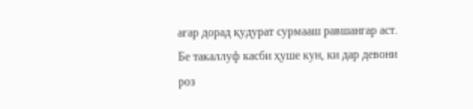агар дорад қудурат сурмааш равшангар аст.
Бе такаллуф касби ҳуше кун, ки дар девони роз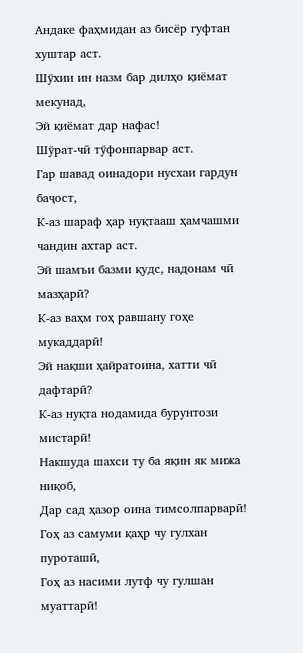Андаке фаҳмидан аз бисёр гуфтан хуштар аст.
Шўхии ин назм бар дилҳо қиёмат мекунад,
Эй қиёмат дар нафас!
Шўрат-чӣ тўфонпарвар аст.
Гар шавад оинадори нусхаи гардун баҷост,
К-аз шараф ҳар нуқтааш ҳамчашми чандин ахтар аст.
Эй шамъи базми қудс, надонам чӣ мазҳарӣ?
К-аз ваҳм гоҳ равшану гоҳе мукаддарӣ!
Эй нақши ҳайратоина, хатти чӣ дафтарӣ?
К-аз нуқта нодамида бурунтози мистарӣ!
Накшуда шахси ту ба яқин як мижа ниқоб,
Дар сад ҳазор оина тимсолпарварӣ!
Гоҳ аз самуми қаҳр чу гулхан пуроташӣ,
Гоҳ аз насими лутф чу гулшан муаттарӣ!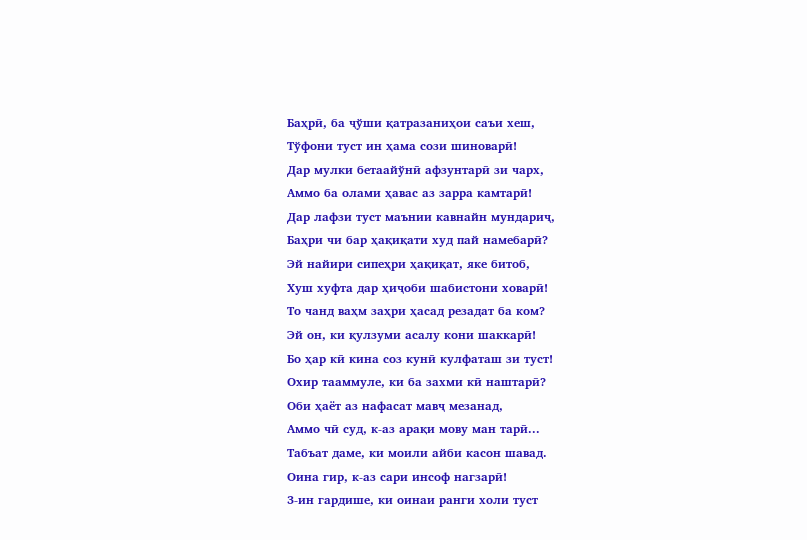Баҳрӣ, ба ҷўши қатразаниҳои саъи хеш,
Тўфони туст ин ҳама сози шиноварӣ!
Дар мулки бетаайўнӣ афзунтарӣ зи чарх,
Аммо ба олами ҳавас аз зарра камтарӣ!
Дар лафзи туст маънии кавнайн мундариҷ,
Баҳри чи бар ҳақиқати худ пай намебарӣ?
Эй найири сипеҳри ҳақиқат, яке битоб,
Хуш хуфта дар ҳиҷоби шабистони ховарӣ!
То чанд ваҳм заҳри ҳасад резадат ба ком?
Эй он, ки қулзуми асалу кони шаккарӣ!
Бо ҳар кӣ кина соз кунӣ кулфаташ зи туст!
Охир тааммуле, ки ба захми кӣ наштарӣ?
Оби ҳаёт аз нафасат мавҷ мезанад,
Аммо чӣ суд, к-аз арақи мову ман тарӣ...
Табъат даме, ки моили айби касон шавад.
Оина гир, к-аз сари инсоф нагзарӣ!
3-ин гардише, ки оинаи ранги холи туст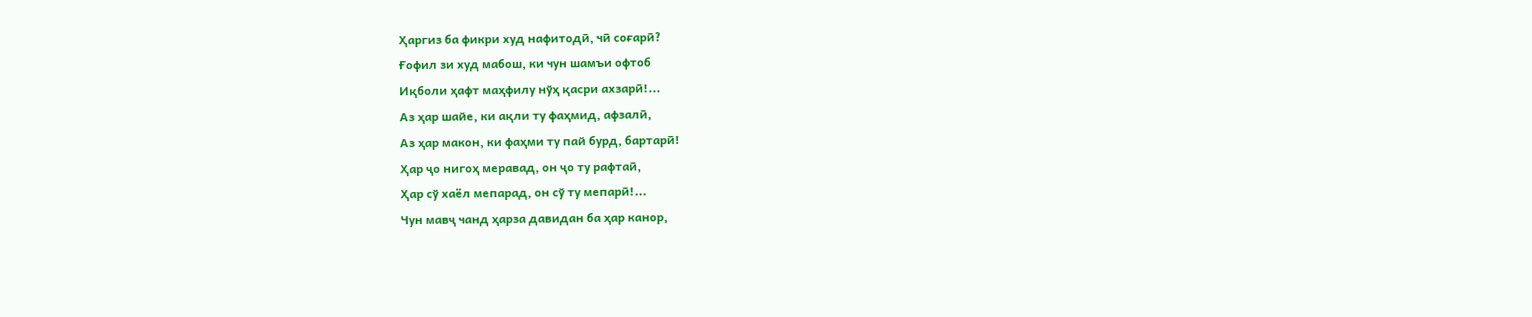Ҳаргиз ба фикри худ нафитодӣ, чӣ соғарӣ?
Ғофил зи худ мабош, ки чун шамъи офтоб
Иқболи ҳафт маҳфилу нўҳ қасри ахзарӣ!...
Аз ҳар шайе, ки ақли ту фаҳмид, афзалӣ,
Аз ҳар макон, ки фаҳми ту пай бурд, бартарӣ!
Ҳар ҷо нигоҳ меравад, он ҷо ту рафтаӣ,
Ҳар сў хаёл мепарад, он сў ту мепарӣ!...
Чун мавҷ чанд ҳарза давидан ба ҳар канор,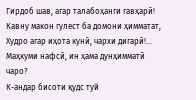Гирдоб шав, агар талабоҳанги гавҳарӣ!
Кавну макон гулест ба домони ҳимматат,
Худро агар иҳота кунӣ, чархи дигарӣ!...
Маҳкуми нафсӣ, ин ҳама дунҳимматӣ чаро?
К-андар бисоти қудс туй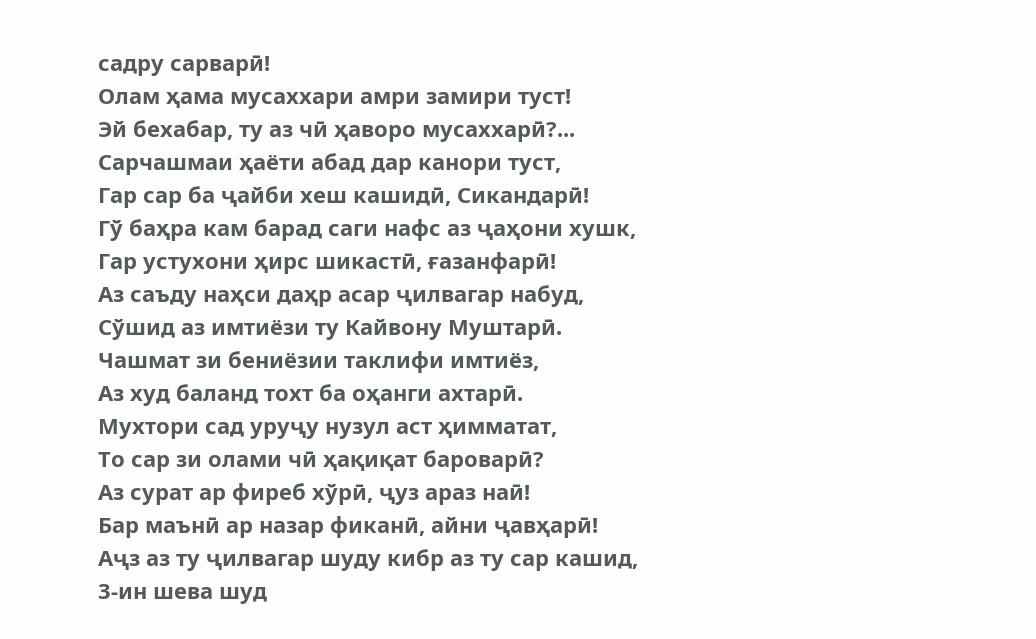садру сарварӣ!
Олам ҳама мусаххари амри замири туст!
Эй бехабар, ту аз чӣ ҳаворо мусаххарӣ?...
Сарчашмаи ҳаёти абад дар канори туст,
Гар сар ба ҷайби хеш кашидӣ, Сикандарӣ!
Гў баҳра кам барад саги нафс аз ҷаҳони хушк,
Гар устухони ҳирс шикастӣ, ғазанфарӣ!
Аз саъду наҳси даҳр асар ҷилвагар набуд,
Cўшид аз имтиёзи ту Кайвону Муштарӣ.
Чашмат зи бениёзии таклифи имтиёз,
Аз худ баланд тохт ба оҳанги ахтарӣ.
Мухтори сад уруҷу нузул аст ҳимматат,
То сар зи олами чӣ ҳақиқат бароварӣ?
Аз сурат ар фиреб хўрӣ, ҷуз араз наӣ!
Бар маънӣ ар назар фиканӣ, айни ҷавҳарӣ!
Аҷз аз ту ҷилвагар шуду кибр аз ту сар кашид,
3-ин шева шуд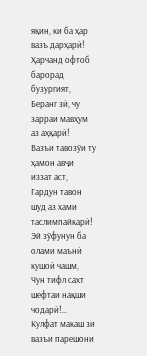яқин, ки ба ҳар вазъ дарҳарӣ!
Ҳарчанд офтоб барорад бузургият,
Беранг зӣ, чу зарраи мавҳум аз аҳқарӣ!
Вазъи тавозўи ту ҳамон авҷи иззат аст,
Гардун тавон шуд аз хами таслимпайкарӣ!
Эй зўфунун ба олами маънӣ кушоӣ чашм,
Чун тифл сахт шефтаи нақши чодарӣ!...
Кулфат макаш зи вазъи парешони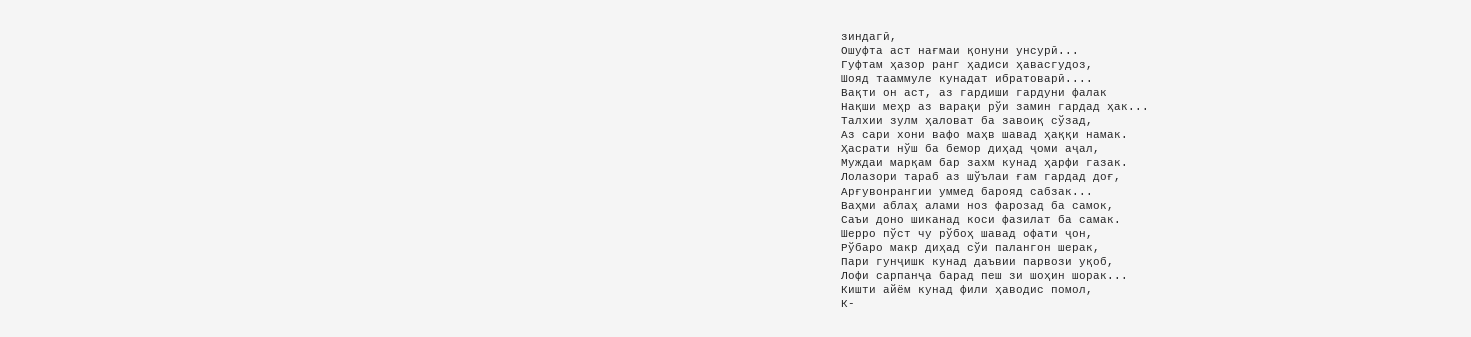зиндагӣ,
Ошуфта аст нағмаи қонуни унсурӣ...
Гуфтам ҳазор ранг ҳадиси ҳавасгудоз,
Шояд тааммуле кунадат ибратоварӣ....
Вақти он аст, аз гардиши гардуни фалак
Нақши меҳр аз варақи рўи замин гардад ҳак...
Талхии зулм ҳаловат ба завоиқ сўзад,
Аз сари хони вафо маҳв шавад ҳаққи намак.
Ҳасрати нўш ба бемор диҳад ҷoми аҷал,
Муждаи марқам бар захм кунад ҳарфи газак.
Лолазори тараб аз шўълаи ғам гардад доғ,
Арғувонрангии уммед барояд сабзак...
Ваҳми аблаҳ алами ноз фарозад ба самок,
Саъи доно шиканад коси фазилат ба самак.
Шерро пўст чу рўбоҳ шавад офати ҷон,
Рўбаро макр диҳад сўи палангон шерак,
Пари гунҷишк кунад даъвии парвози уқоб,
Лофи сарпанҷа барад пеш зи шоҳин шорак...
Кишти айём кунад фили ҳаводис помол,
К-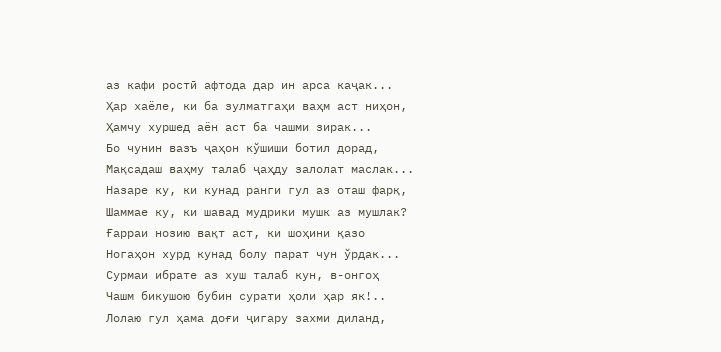аз кафи ростӣ афтода дар ин арса каҷак...
Ҳар хаёле, ки ба зулматгаҳи ваҳм аст ниҳон,
Ҳамчу хуршед аён аст ба чашми зирак...
Бо чунин вазъ ҷаҳон кўшиши ботил дорад,
Мақсадаш ваҳму талаб ҷаҳду залолат маслак...
Назаре ку, ки кунад ранги гул аз оташ фарқ,
Шаммае ку, ки шавад мудрики мушк аз мушлак?
Ғарраи нозию вақт аст, ки шоҳини қазо
Ногаҳон хурд кунад болу парат чун ўрдак...
Сурмаи ибрате аз хуш талаб кун, в-онгоҳ
Чашм бикушою бубин сурати ҳоли ҳар як!..
Лолаю гул ҳама доғи ҷигару захми диланд,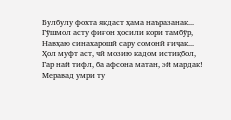Булбулу фохта якдаст ҳама наъразанак...
Гўшмол асту фиғон ҳосили кори тамбўр,
Навҳаю синахарошӣ сару сомонӣ ғиҷак...
Ҳол муфт аст, чӣ мозию кадом истиқбол,
Гар най тифл, ба афсона матан, эй мардак!
Меравад умри ту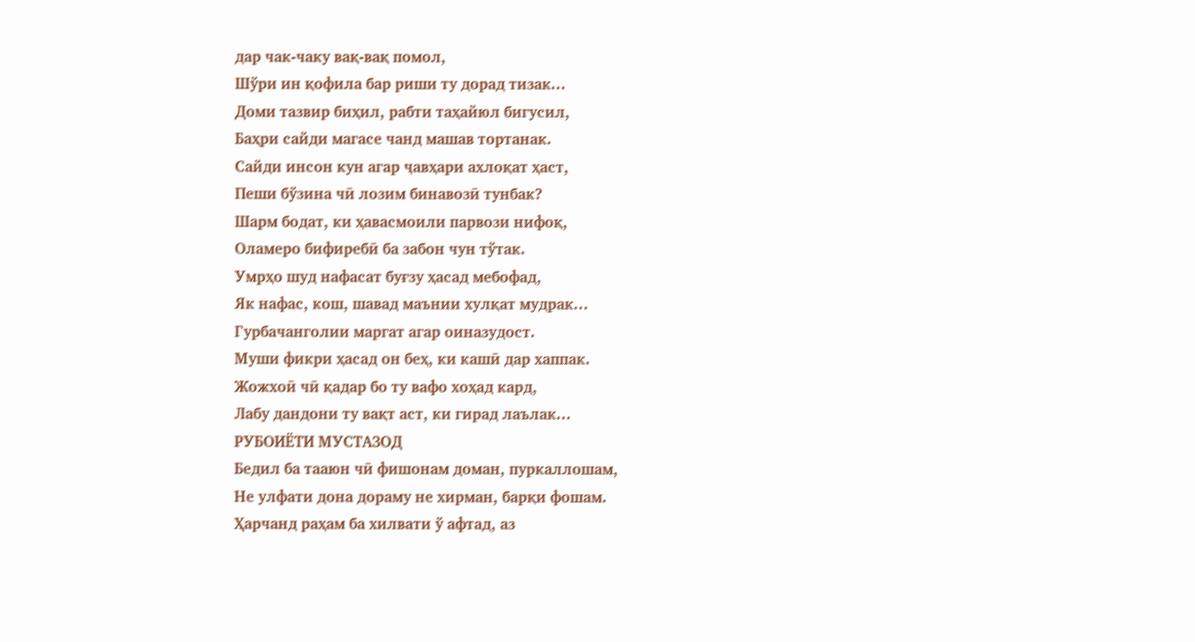дар чак-чаку вақ-вақ помол,
Шўри ин қофила бар риши ту дорад тизак...
Доми тазвир биҳил, рабти таҳайюл бигусил,
Баҳри сайди магасе чанд машав тортанак.
Сайди инсон кун агар ҷавҳари ахлоқат ҳаст,
Пеши бўзина чӣ лозим бинавозӣ тунбак?
Шарм бодат, ки ҳавасмоили парвози нифоқ,
Оламеро бифиребӣ ба забон чун тўтак.
Умрҳо шуд нафасат буғзу ҳасад мебофад,
Як нафас, кош, шавад маънии хулқат мудрак...
Гурбачанголии маргат агар оиназудост.
Муши фикри ҳасад он беҳ, ки кашӣ дар хаппак.
Жожхоӣ чӣ қадар бо ту вафо хоҳад кард,
Лабу дандони ту вақт аст, ки гирад лаълак...
РУБОИЁТИ МУСТАЗОД
Бедил ба тааюн чӣ фишонам доман, пуркаллошам,
Не улфати дона дораму не хирман, барқи фошам.
Ҳарчанд раҳам ба хилвати ў афтад, аз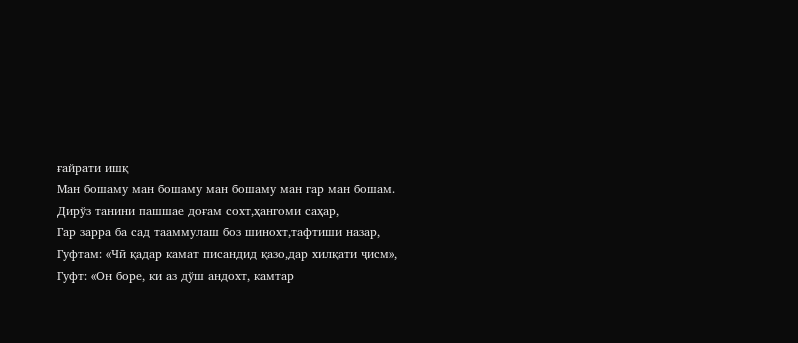ғайрати ишқ
Ман бошаму ман бошаму ман бошаму ман гар ман бошам.
Дирўз танини пашшае доғам сохт,ҳангоми саҳар,
Гар зарра ба сад тааммулаш боз шинохт,тафтиши назар,
Гуфтам: «Чӣ қадар камат писандид қазо,дар хилқати ҷисм»,
Гуфт: «Он боре, ки аз дўш андохт, камтар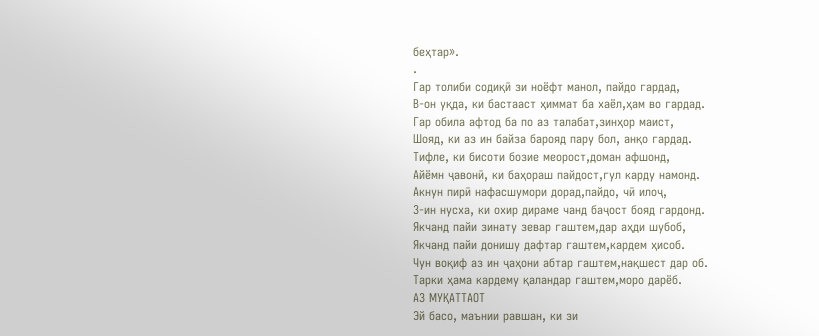беҳтар».
.
Гар толиби содиқӣ зи ноёфт манол, пайдо гардад,
В-он уқда, ки бастааст ҳиммат ба хаёл,ҳам во гардад.
Гар обила афтод ба по аз талабат,зинҳор маист,
Шояд, ки аз ин байза барояд пару бол, анқо гардад.
Тифле, ки бисоти бозие меорост,доман афшонд,
Айёмн ҷавонӣ, ки баҳораш пайдост,гул карду намонд.
Акнун пирӣ нафасшумори дорад,пайдо, чӣ илоҷ,
3-ин нусха, ки охир дираме чанд баҷост бояд гардонд.
Якчанд пайи зинату зевар гаштем,дар аҳди шубоб,
Якчанд пайи донишу дафтар гаштем,кардем ҳисоб.
Чун воқиф аз ин ҷаҳони абтар гаштем,нақшест дар об.
Тарки ҳама кардему қаландар гаштем,моро дарёб.
АЗ МУҚАТТАОТ
Эй басо, маънии равшан, ки зи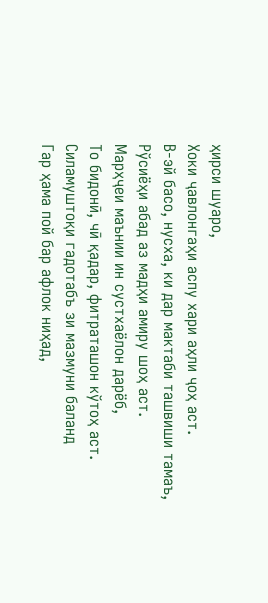ҳирси шуаро,
Хоки ҷавлонгаҳи аспу хари аҳли ҷоҳ аст.
В-эй басо, нусха, ки дар мактаби ташвиши тамаъ,
Рўсиёҳи абад аз мадҳи амиру шоҳ аст.
Марҳҷеи маънии ин сустхаёлон дарёб,
То бидонӣ, чӣ қадар, фитраташон кўтоҳ аст.
Силамуштоқи гадотабъ зи мазмуни баланд
Гар ҳама пой бар афлок ниҳад,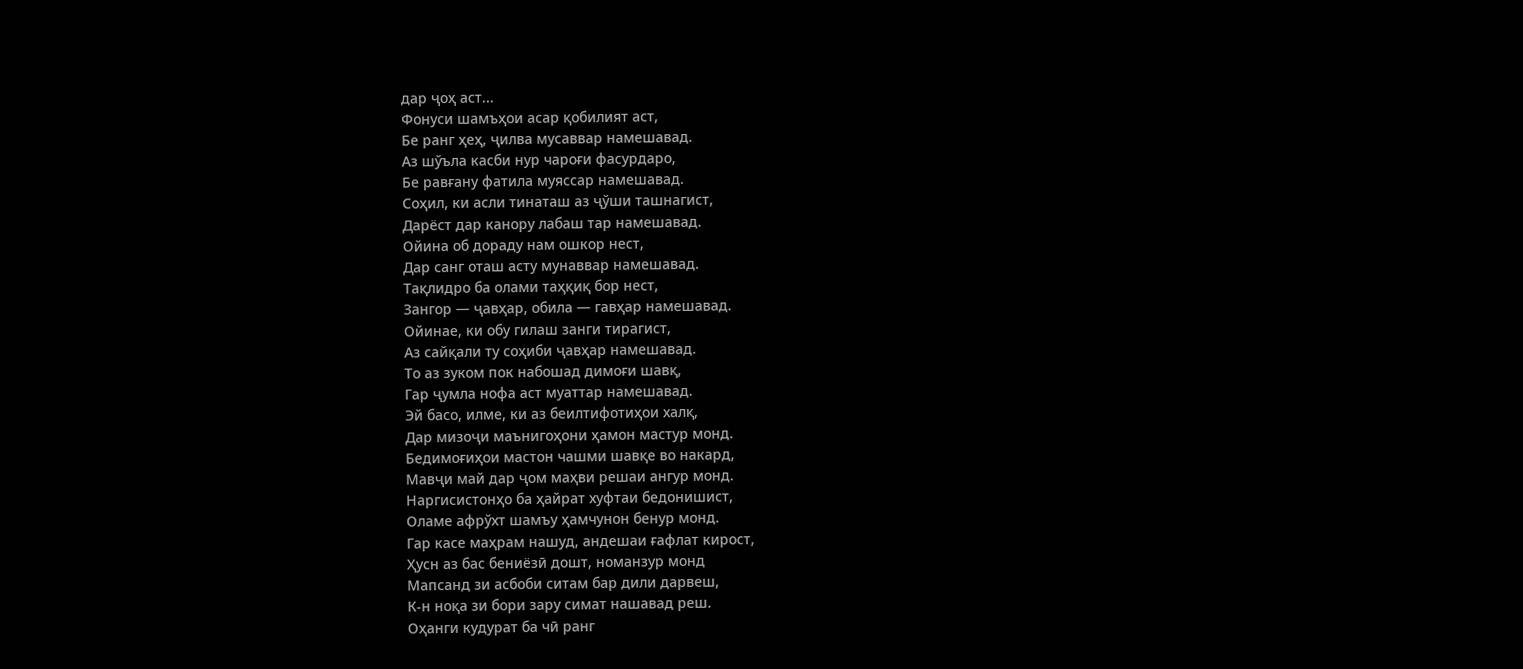дар ҷоҳ аст...
Фонуси шамъҳои асар қобилият аст,
Бе ранг ҳеҳ, ҷилва мусаввар намешавад.
Аз шўъла касби нур чароғи фасурдаро,
Бе равғану фатила муяссар намешавад.
Соҳил, ки асли тинаташ аз ҷўши ташнагист,
Дарёст дар канору лабаш тар намешавад.
Ойина об дораду нам ошкор нест,
Дар санг оташ асту мунаввар намешавад.
Тақлидро ба олами таҳқиқ бор нест,
Зангор — ҷавҳар, обила — гавҳар намешавад.
Ойинае, ки обу гилаш занги тирагист,
Аз сайқали ту соҳиби ҷавҳар намешавад.
То аз зуком пок набошад димоғи шавқ,
Гар ҷумла нофа аст муаттар намешавад.
Эй басо, илме, ки аз беилтифотиҳои халқ,
Дар мизоҷи маънигоҳони ҳамон мастур монд.
Бедимоғиҳои мастон чашми шавқе во накард,
Мавҷи май дар ҷом маҳви решаи ангур монд.
Наргисистонҳо ба ҳайрат хуфтаи бедонишист,
Оламе афрўхт шамъу ҳамчунон бенур монд.
Гар касе маҳрам нашуд, андешаи ғафлат кирост,
Ҳусн аз бас бениёзӣ дошт, номанзур монд
Мапсанд зи асбоби ситам бар дили дарвеш,
К-н ноқа зи бори зару симат нашавад реш.
Оҳанги кудурат ба чӣ ранг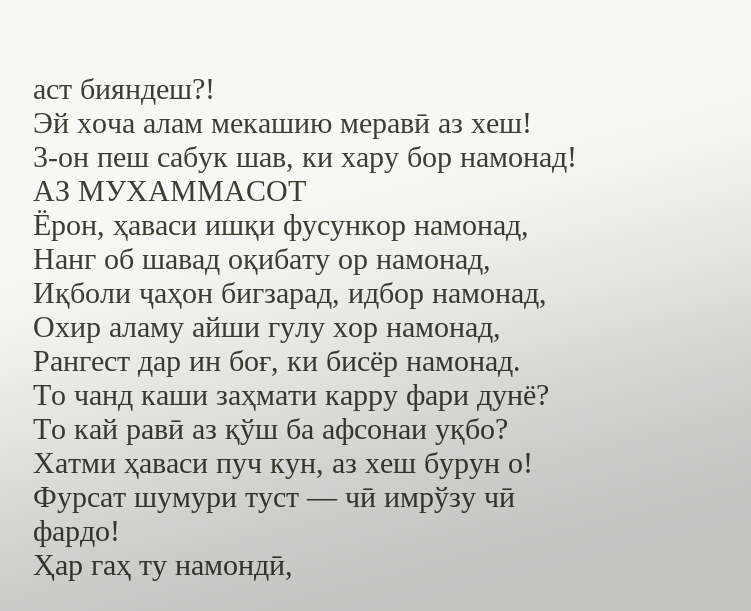аст бияндеш?!
Эй хоча алам мекашию меравӣ аз хеш!
3-он пеш сабук шав, ки хару бор намонад!
АЗ МУХАММАСОТ
Ёрон, ҳаваси ишқи фусункор намонад,
Нанг об шавад оқибату ор намонад,
Иқболи ҷаҳон бигзарад, идбор намонад,
Охир аламу айши гулу хор намонад,
Рангест дар ин боғ, ки бисёр намонад.
То чанд каши заҳмати карру фари дунё?
То кай равӣ аз қўш ба афсонаи уқбо?
Хатми ҳаваси пуч кун, аз хеш бурун о!
Фурсат шумури туст — чӣ имрўзу чӣ фардо!
Ҳар гаҳ ту намондӣ,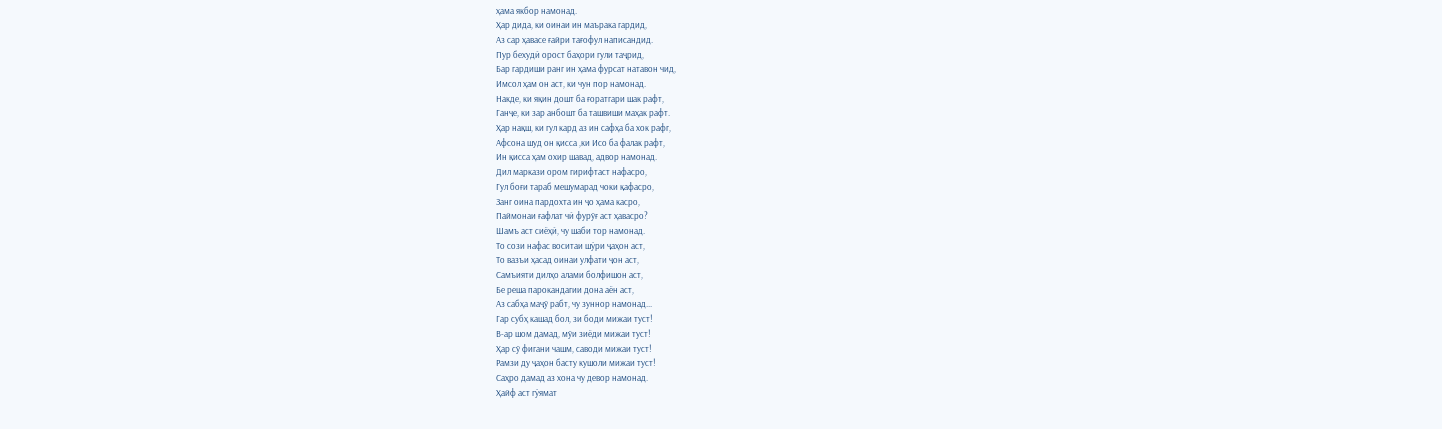ҳама якбор намонад.
Ҳар дида, ки оинаи ин маърака гардид,
Аз сар ҳавасе ғайри тағофул написандид.
Пур бехудӣ орост баҳори гули таҷрид,
Бар гардиши ранг ин ҳама фурсат натавон чид,
Имсол ҳам он аст, ки чун пор намонад.
Накде, ки яқин дошт ба ғоратгари шак рафт,
Ганҷе, ки зар анбошт ба ташвиши маҳак рафт.
Ҳар нақш, ки гул кард аз ин сафҳа ба хок рафг,
Афсона шуд он қисса ,ки Исо ба фалак рафт,
Ин қисса ҳам охир шавад, адвор намонад.
Дил маркази ором гирифтаст нафасро,
Гул боғи тараб мешумарад чоки қафасро,
Занг оина пардохта ин ҷо ҳама касро,
Паймонаи ғафлат чӣ фурўғ аст ҳавасро?
Шамъ аст сиёҳӣ, чу шаби тор намонад.
То сози нафас воситаи шӯри ҷаҳон аст,
То вазъи ҳасад оинаи улфати ҷон аст,
Cамъияти дилҳо алами болфишон аст,
Бе реша парокандагии дона аён аст,
Аз сабҳа маҷў рабт, чу зуннор намонад...
Гар субҳ кашад бол, зи боди мижаи туст!
В-ар шом дамад, мўи зиёди мижаи туст!
Ҳар сў фигани чашм, саводи мижаи туст!
Рамзи ду ҷаҳон басту кушоли мижаи туст!
Саҳро дамад аз хона чу девор намонад.
Ҳайф аст гӯямат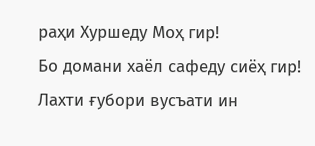раҳи Хуршеду Моҳ гир!
Бо домани хаёл сафеду сиёҳ гир!
Лахти ғубори вусъати ин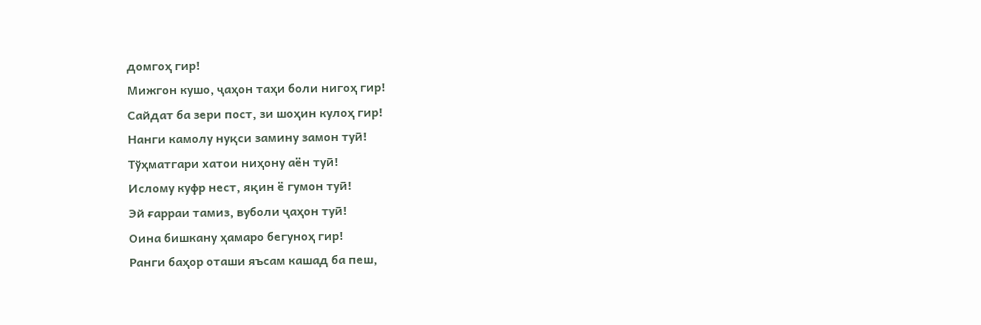домгоҳ гир!
Мижгон кушо, ҷаҳон таҳи боли нигоҳ гир!
Сайдат ба зери пост, зи шоҳин кулоҳ гир!
Нанги камолу нуқси замину замон туӣ!
Тўҳматгари хатои ниҳону аён туӣ!
Ислому куфр нест, яқин ё гумон туӣ!
Эй ғарраи тамиз, вуболи ҷаҳон туӣ!
Оина бишкану ҳамаро бегуноҳ гир!
Ранги баҳор оташи яъсам кашад ба пеш,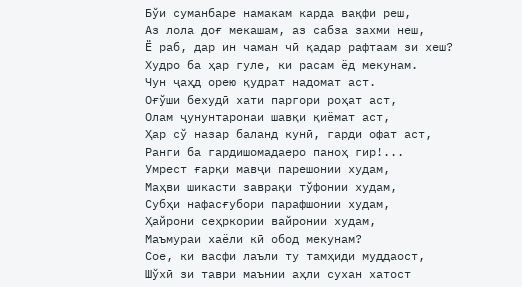Бўи суманбаре намакам карда вақфи реш,
Аз лола доғ мекашам, аз сабза захми неш,
Ё раб, дар ин чаман чӣ қадар рафтаам зи хеш?
Худро ба ҳар гуле, ки расам ёд мекунам.
Чун ҷаҳд орею қудрат надомат аст.
Оғўши бехудӣ хати паргори роҳат аст,
Олам ҷунунтаронаи шавқи қиёмат аст,
Ҳар сў назар баланд кунӣ, гарди офат аст,
Ранги ба гардишомадаеро паноҳ гир!...
Умрест ғарқи мавҷи парешонии худам,
Маҳви шикасти заврақи тўфонии худам,
Субҳи нафасғубори парафшонии худам,
Ҳайрони сеҳркории вайронии худам,
Маъмураи хаёли кӣ обод мекунам?
Cое, ки васфи лаъли ту тамҳиди муддаост,
Шўхӣ зи таври маънии аҳли сухан хатост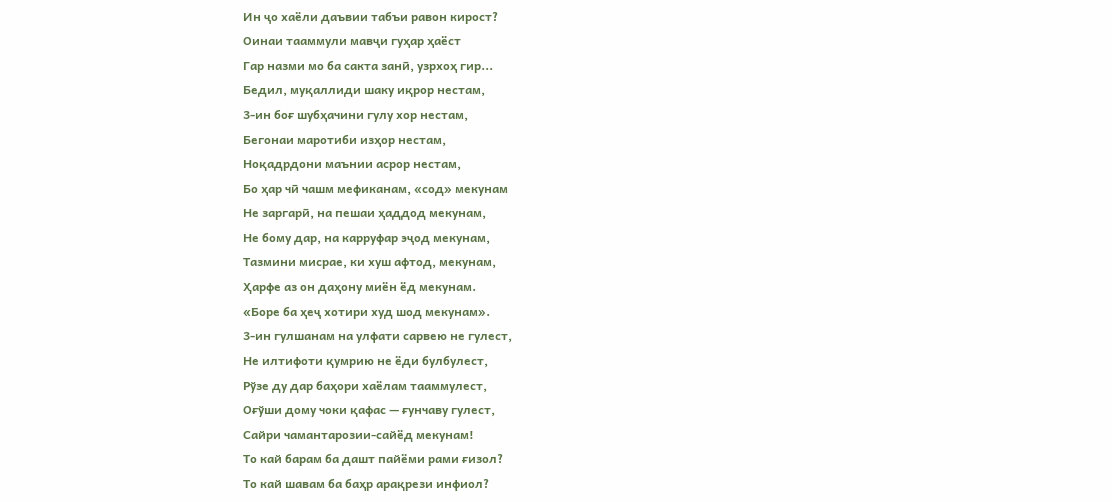Ин ҷо хаёли даъвии табъи равон кирост?
Оинаи тааммули мавҷи гуҳар ҳаёст
Гар назми мо ба сакта занӣ, узрхоҳ гир...
Бедил, муқаллиди шаку иқрор нестам,
3-ин боғ шубҳачини гулу хор нестам,
Бегонаи маротиби изҳор нестам,
Ноқадрдони маънии асрор нестам,
Бо ҳар чӣ чашм мефиканам, «сод» мекунам
Не заргарӣ, на пешаи ҳаддод мекунам,
Не бому дар, на карруфар эҷод мекунам,
Тазмини мисрае, ки хуш афтод, мекунам,
Ҳарфе аз он даҳону миён ёд мекунам.
«Боре ба ҳеҷ хотири худ шод мекунам».
3-ин гулшанам на улфати сарвею не гулест,
Не илтифоти қумрию не ёди булбулест,
Рўзе ду дар баҳори хаёлам тааммулест,
Оғўши дому чоки қафас — ғунчаву гулест,
Сайри чамантарозии-сайёд мекунам!
То кай барам ба дашт пайёми рами ғизол?
То кай шавам ба баҳр арақрези инфиол?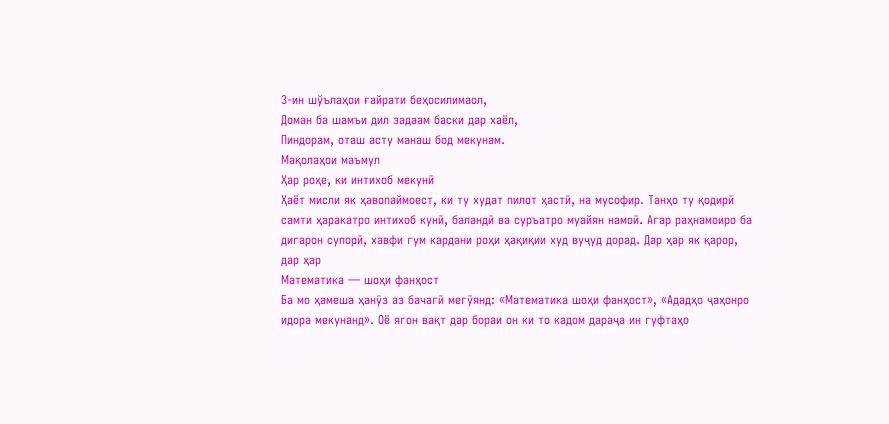3-ин шўълаҳои ғайрати беҳосилимаол,
Доман ба шамъи дил задаам баски дар хаёл,
Пиндорам, оташ асту манаш бод мекунам.
Мақолаҳои маъмул
Ҳар роҳе, ки интихоб мекунӣ
Ҳаёт мисли як ҳавопаймоест, ки ту худат пилот ҳастӣ, на мусофир. Танҳо ту қодирӣ самти ҳаракатро интихоб кунӣ, баландӣ ва суръатро муайян намоӣ. Агар раҳнамоиро ба дигарон супорӣ, хавфи гум кардани роҳи ҳақиқии худ вуҷуд дорад. Дар ҳар як қарор, дар ҳар
Математика — шоҳи фанҳост
Ба мо ҳамеша ҳанӯз аз бачагӣ мегӯянд: «Математика шоҳи фанҳост», «Ададҳо ҷаҳонро идора мекунанд». Оё ягон вақт дар бораи он ки то кадом дараҷа ин гуфтаҳо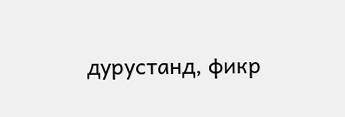дурустанд, фикр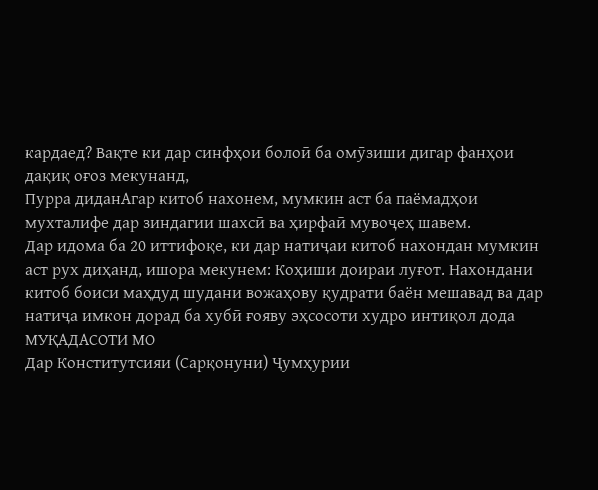кардаед? Вақте ки дар синфҳои болоӣ ба омӯзиши дигар фанҳои дақиқ оғоз мекунанд,
Пурра диданАгар китоб нахонем, мумкин аст ба паёмадҳои мухталифе дар зиндагии шахсӣ ва ҳирфаӣ мувоҷеҳ шавем.
Дар идома ба 20 иттифоқе, ки дар натиҷаи китоб нахондан мумкин аст рух диҳанд, ишора мекунем: Коҳиши доираи луғот. Нахондани китоб боиси маҳдуд шудани вожаҳову қудрати баён мешавад ва дар натиҷа имкон дорад ба хубӣ ғояву эҳсосоти худро интиқол дода
МУҚАДАСОТИ МО
Дар Конститутсияи (Сарқонуни) Ҷумҳурии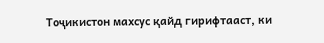Тоҷикистон махсус қайд гирифтааст, ки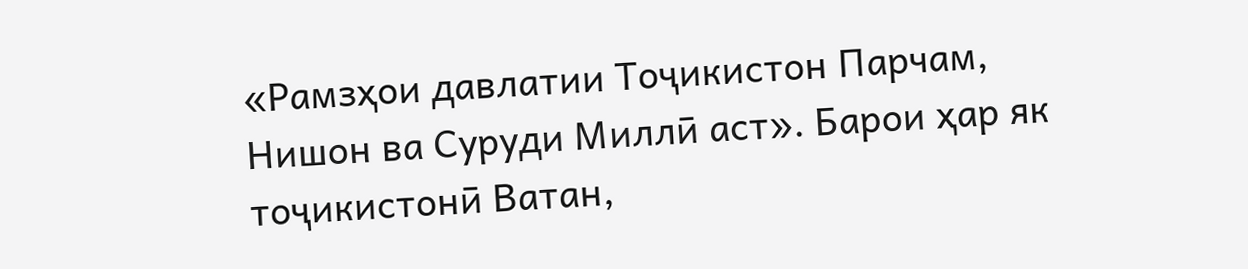«Рамзҳои давлатии Тоҷикистон Парчам, Нишон ва Суруди Миллӣ аст». Барои ҳар як тоҷикистонӣ Ватан,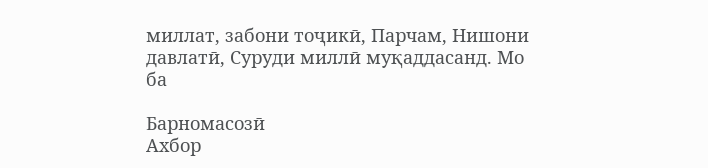миллат, забони тоҷикӣ, Парчам, Нишони давлатӣ, Суруди миллӣ муқаддасанд. Мо ба

Барномасозӣ
Ахбор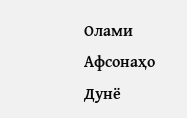Олами Афсонаҳо
Дунё